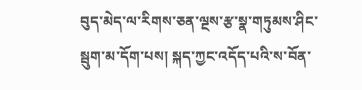བུད་མེད་ལ་རིགས་ཅན་ལྔས་རྩ་སྣ་གཏུམས་ཤིང་སྦུག་མ་དོག་པས། སྐད་ཀྱང་འདོད་པའི་ས་བོན་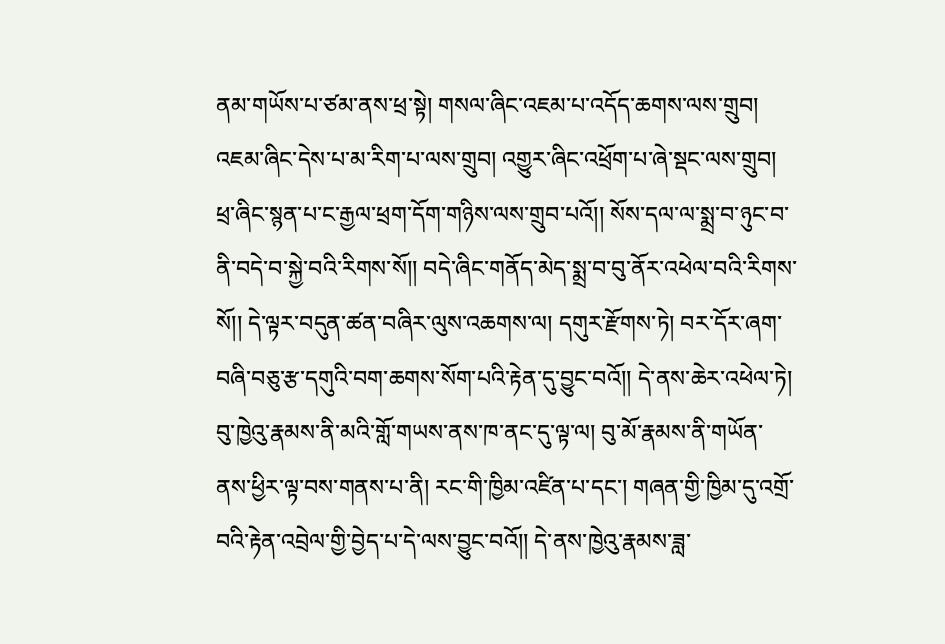ནམ་གཡོས་པ་ཙམ་ནས་ཕྲ་སྟེ། གསལ་ཞིང་འཇམ་པ་འདོད་ཆགས་ལས་གྲུབ། འཇམ་ཞིང་དེས་པ་མ་རིག་པ་ལས་གྲུབ། འགྱུར་ཞིང་འཕྲོག་པ་ཞེ་སྡང་ལས་གྲུབ། ཕྲ་ཞིང་སྙན་པ་ང་རྒྱལ་ཕྲག་དོག་གཉིས་ལས་གྲུབ་པའོ།། སོས་དལ་ལ་སྨྲ་བ་ཉུང་བ་ནི་བདེ་བ་སྐྱེ་བའི་རིགས་སོ།། བདེ་ཞིང་གནོད་མེད་སྨྲ་བ་བུ་ནོར་འཕེལ་བའི་རིགས་སོ།། དེ་ལྟར་བདུན་ཚན་བཞིར་ལུས་འཆགས་ལ། དགུར་རྫོགས་ཏེ། བར་དོར་ཞག་བཞི་བཅུ་རྩ་དགུའི་བག་ཆགས་སོག་པའི་རྟེན་དུ་བྱུང་བའོ།། དེ་ནས་ཆེར་འཕེལ་ཏེ། བུ་ཁྱེའུ་རྣམས་ནི་མའི་གློ་གཡས་ནས་ཁ་ནང་དུ་ལྟ་ལ། བུ་མོ་རྣམས་ནི་གཡོན་ནས་ཕྱིར་ལྟ་བས་གནས་པ་ནི། རང་གི་ཁྱིམ་འཛིན་པ་དང་། གཞན་གྱི་ཁྱིམ་དུ་འགྲོ་བའི་རྟེན་འབྲེལ་གྱི་བྱེད་པ་དེ་ལས་བྱུང་བའོ།། དེ་ནས་ཁྱེའུ་རྣམས་ཟླ་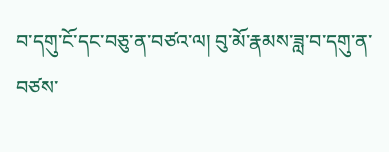བ་དགུ་ངོ་དང་བཅུ་ན་བཙའ་ལ། བུ་མོ་རྣམས་ཟླ་བ་དགུ་ན་བཙས་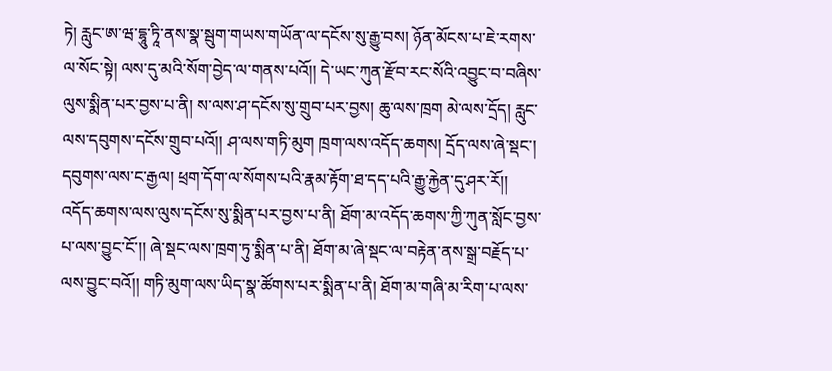ཏེ། རླུང་ཨ་ཝ་དྷཱུ་ཏཱི་ནས་སྣ་སྦུག་གཡས་གཡོན་ལ་དངོས་སུ་རྒྱུ་བས། ཉོན་མོངས་པ་ཇེ་རགས་ལ་སོང་སྟེ། ལས་དུ་མའི་སོག་བྱེད་ལ་གནས་པའོ།། དེ་ཡང་ཀུན་རྫོབ་རང་སོའི་འབྱུང་བ་བཞིས་ལུས་སྨིན་པར་བྱས་པ་ནི། ས་ལས་ཤ་དངོས་སུ་གྲུབ་པར་བྱས། ཆུ་ལས་ཁྲག མེ་ལས་དྲོད། རླུང་ལས་དབུགས་དངོས་གྲུབ་པའོ།། ཤ་ལས་གཏི་མུག ཁྲག་ལས་འདོད་ཆགས། དྲོད་ལས་ཞེ་སྡང་། དབུགས་ལས་ང་རྒྱལ། ཕྲག་དོག་ལ་སོགས་པའི་རྣམ་རྟོག་ཐ་དད་པའི་རྒྱུ་རྐྱེན་དུ་ཤར་རོ།། འདོད་ཆགས་ལས་ལུས་དངོས་སུ་སྨིན་པར་བྱས་པ་ནི། ཐོག་མ་འདོད་ཆགས་ཀྱི་ཀུན་སློང་བྱས་པ་ལས་བྱུང་ངོ་།། ཞེ་སྡང་ལས་ཁྲག་ཏུ་སྨིན་པ་ནི། ཐོག་མ་ཞེ་སྡང་ལ་བརྟེན་ནས་སྒྲ་བརྗོད་པ་ལས་བྱུང་བའོ།། གཏི་མུག་ལས་ཡིད་སྣ་ཚོགས་པར་སྨིན་པ་ནི། ཐོག་མ་གཞི་མ་རིག་པ་ལས་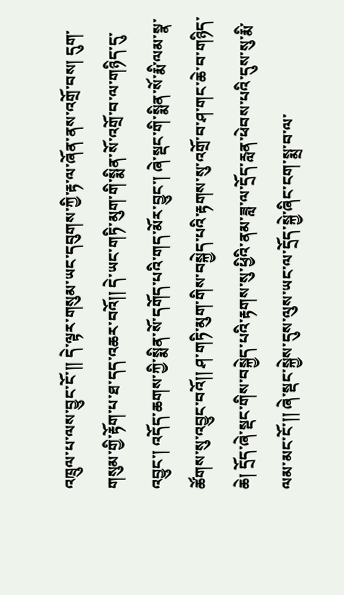འཁྲུལ་པ་ལས་བྱུང་ངོ་།། དེ་ལྟར་གསུམ་ཡང་དབུགས་ཀྱི་རྟ་ལ་ཞོན་ནས་འགྲོ་བས། དུག་གསུམ་གྱི་རྟོག་པ་ཐ་དད་འཆར་བའོ།། དེ་ཡང་གཏི་མུག་གི་སྨིན་སོ་འགྲོ་བ་ལ་གཉིད་དུ་འབྱུང་། འདོད་ཆགས་ཀྱི་སྨིན་སོ་དགོད་པའི་གད་མོར་བྱུང་། ཞེ་སྡང་གི་སྨིན་སོ་རྨི་ལམ་སྣ་ཚོགས་སུ་འབྱུང་བའོ།། ཤ་གཏི་མུག་གིས་བསྐྱེད་པའི་རྟགས་སུ་འགྲོ་བ་ཤ་གང་ཆེ་བ་གཉིད་ཆེ། དྲོད་ཞེ་སྡང་གིས་བསྐྱེད་པའི་རྟགས་སུ་ཕྱིའི་ནམ་ཟླ་ལ་དྲོད་རླན་ཕེབས་པའི་དུས་སུ་རྨི་ལམ་མང་ངོ་།། ཞེ་སྡང་སྐྱེས་དུས་ལུས་ཡང་ལ་དྲོད་སྐྱེ་ཞིང་ངག་སྨྲ་བ་ལ་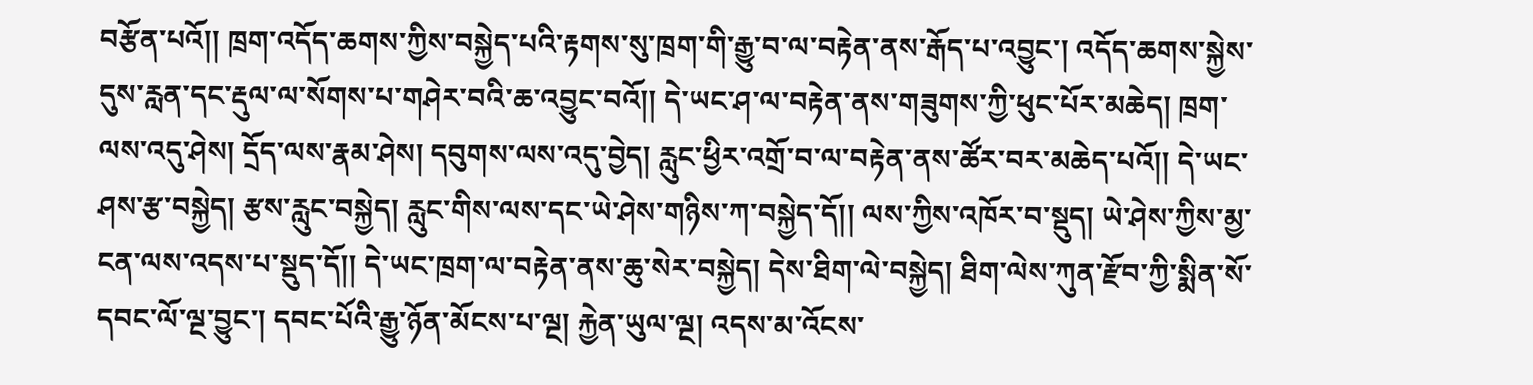བརྩོན་པའོ།། ཁྲག་འདོད་ཆགས་ཀྱིས་བསྐྱེད་པའི་རྟགས་སུ་ཁྲག་གི་རྒྱུ་བ་ལ་བརྟེན་ནས་རྒོད་པ་འབྱུང་། འདོད་ཆགས་སྐྱེས་དུས་རླན་དང་རྡུལ་ལ་སོགས་པ་གཤེར་བའི་ཆ་འབྱུང་བའོ།། དེ་ཡང་ཤ་ལ་བརྟེན་ནས་གཟུགས་ཀྱི་ཕུང་པོར་མཆེད། ཁྲག་ལས་འདུ་ཤེས། དྲོད་ལས་རྣམ་ཤེས། དབུགས་ལས་འདུ་བྱེད། རླུང་ཕྱིར་འགྲོ་བ་ལ་བརྟེན་ནས་ཚོར་བར་མཆེད་པའོ།། དེ་ཡང་ཤས་རྩ་བསྐྱེད། རྩས་རླུང་བསྐྱེད། རླུང་གིས་ལས་དང་ཡེ་ཤེས་གཉིས་ཀ་བསྐྱེད་དོ།། ལས་ཀྱིས་འཁོར་བ་སྡུད། ཡེ་ཤེས་ཀྱིས་མྱ་ངན་ལས་འདས་པ་སྡུད་དོ།། དེ་ཡང་ཁྲག་ལ་བརྟེན་ནས་ཆུ་སེར་བསྐྱེད། དེས་ཐིག་ལེ་བསྐྱེད། ཐིག་ལེས་ཀུན་རྫོབ་ཀྱི་སྨིན་སོ་དབང་ལོ་ལྔ་བྱུང་། དབང་པོའི་རྒྱུ་ཉོན་མོངས་པ་ལྔ། རྐྱེན་ཡུལ་ལྔ། འདས་མ་འོངས་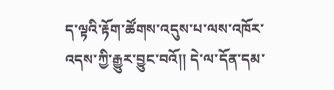ད་ལྟའི་རྟོག་ཚོགས་འདུས་པ་ལས་འཁོར་འདས་ཀྱི་རྒྱུར་བྱུང་བའོ།། དེ་ལ་དོན་དམ་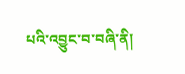པའི་འབྱུང་བ་བཞི་ནི།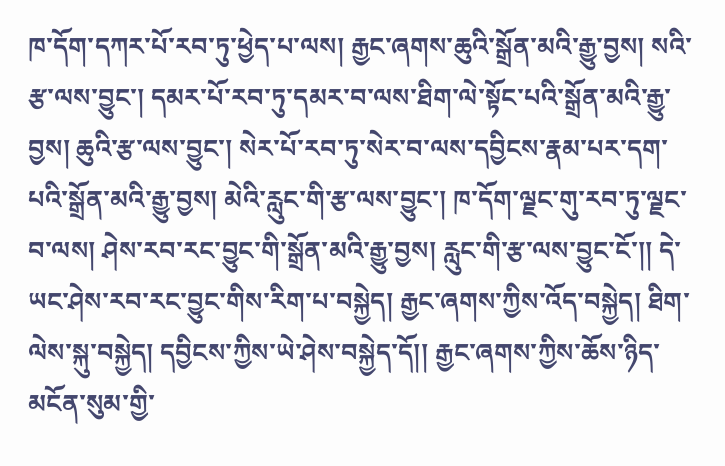ཁ་དོག་དཀར་པོ་རབ་ཏུ་ཕྱེད་པ་ལས། རྒྱང་ཞགས་ཆུའི་སྒྲོན་མའི་རྒྱུ་བྱས། སའི་རྩ་ལས་བྱུང་། དམར་པོ་རབ་ཏུ་དམར་བ་ལས་ཐིག་ལེ་སྟོང་པའི་སྒྲོན་མའི་རྒྱུ་བྱས། ཆུའི་རྩ་ལས་བྱུང་། སེར་པོ་རབ་ཏུ་སེར་བ་ལས་དབྱིངས་རྣམ་པར་དག་པའི་སྒྲོན་མའི་རྒྱུ་བྱས། མེའི་རླུང་གི་རྩ་ལས་བྱུང་། ཁ་དོག་ལྗང་གུ་རབ་ཏུ་ལྗང་བ་ལས། ཤེས་རབ་རང་བྱུང་གི་སྒྲོན་མའི་རྒྱུ་བྱས། རླུང་གི་རྩ་ལས་བྱུང་ངོ་།། དེ་ཡང་ཤེས་རབ་རང་བྱུང་གིས་རིག་པ་བསྐྱེད། རྒྱང་ཞགས་ཀྱིས་འོད་བསྐྱེད། ཐིག་ལེས་སྐུ་བསྐྱེད། དབྱིངས་ཀྱིས་ཡེ་ཤེས་བསྐྱེད་དོ།། རྒྱང་ཞགས་ཀྱིས་ཆོས་ཉིད་མངོན་སུམ་གྱི་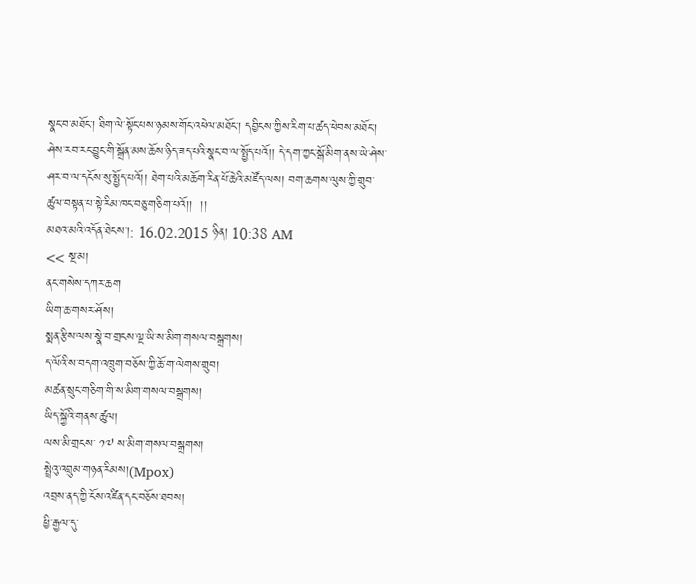སྣང་བ་མཐོང་། ཐིག་ལེ་སྟོང་པས་ཉམས་གོང་འཕེལ་མཐོང་། དབྱིངས་ཀྱིས་རིག་པ་ཚད་ཕེབས་མཐོང་། ཤེས་རབ་རང་བྱུང་གི་སྒྲོན་མས་ཆོས་ཉིད་ཟད་པའི་སྣང་བ་ལ་སྤྱོད་པའོ།། དེ་དག་ཀྱང་སྒོ་མིག་ནས་ཡེ་ཤེས་ཤར་བ་ལ་དངོས་སུ་སྤྱོད་པའོ།། ཐེག་པའི་མཆོག་རིན་པོ་ཆེའི་མཛོད་ལས། བག་ཆགས་ལུས་ཀྱི་གྲུབ་ཚུལ་བསྟན་པ་སྟེ་རིམ་ཁང་བཅུ་གཅིག་པའོ།།  །།
མཐའ་མའི་འདོན་ཐེངས་།: 16.02.2015 ཉིན། 10:38 AM
<< སྔ་མ།
ནང་གསེས་དཀར་ཆག
ཡིག་ཆ་གསར་ཤོས།
སྨན་རྩིས་ལས་སྣེ་བ་གྲངས་ལྔ་ཡི་ས་མིག་གསལ་བསྒྲགས།
ད་ལོའི་ས་བདག་འཁྲུག་བཅོས་ཀྱི་ཆོ་ག་ལེགས་གྲུབ།
མཚན་སྲུང་གཅིག་གི་ས་མིག་གསལ་བསྒྲགས།
ཡིད་སྐྱོའི་གནས་ཚུལ།
ལས་མི་གྲངས་ ༡༧ ས་མིག་གསལ་བསྒྲགས།
སྤྲེའུ་འབྲུམ་གཉན་རིམས།(Mpox)
འབྲས་ནད་ཀྱི་ངོས་འཛིན་དང་བཅོས་ཐབས།
ཕྱི་རྒྱལ་དུ་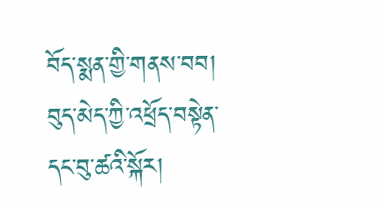བོད་སྨན་གྱི་གནས་བབ།
བུད་མེད་ཀྱི་འཕྲོད་བསྟེན་དང་བུ་ཚའི་སྐོར།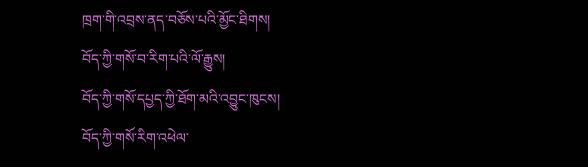ཁྲག་གི་འབྲས་ནད་བཅོས་པའི་མྱོང་ཐིགས།
བོད་ཀྱི་གསོ་བ་རིག་པའི་ལོ་རྒྱུས།
བོད་ཀྱི་གསོ་དཔྱད་ཀྱི་ཐོག་མའི་འབྱུང་ཁུངས།
བོད་ཀྱི་གསོ་རིག་འཕེལ་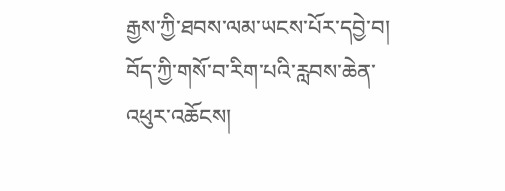རྒྱས་ཀྱི་ཐབས་ལམ་ཡངས་པོར་དབྱེ་བ།
བོད་ཀྱི་གསོ་བ་རིག་པའི་རླབས་ཆེན་འཕུར་འཆོངས།